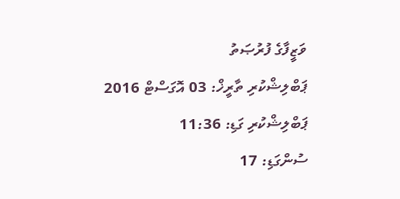ވަޒީފާގެ ފުރުޞަތު
ޕަބްލިޝްކުރި ތާރީޚް: 03 އޮގަސްޓް 2016
ޕަބްލިޝްކުރި ގަޑި: 11:36
ސުންގަޑި: 17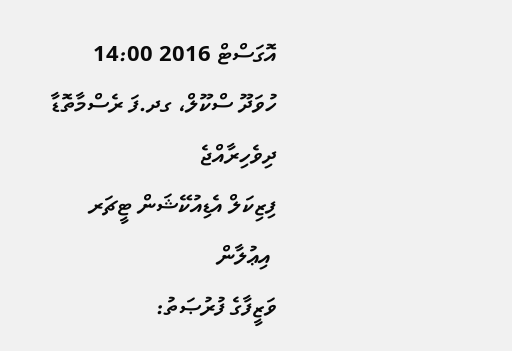އޮގަސްޓް 2016 14:00
ހުވަދޫ ސްކޫލް، ގދ.ފަ ރެސްމާތޮޑާ
ދިވެހިރާއްޖެ
ފިޒިކަލް އެޑިއުކޭޝަން ޓީޗަރ
 އިޢުލާން
ވަޒީފާގެ ފުރުޞަތު: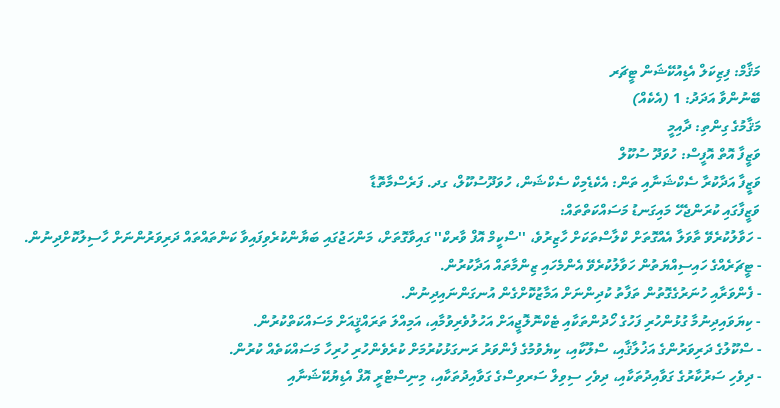މަޤާމް: ފިޒިކަލް އެޑިއުކޭޝަން ޓީޗަރ
ބޭނުންވާ އަދަދު: 1 (އެކެއް)
މަޤާމުގެ ގިންތި: ދާއިމީ
ވަޒީފާ އޮތް އޮފީސް: ހުވަދޫ ސުކޫލް
ވަޒީފާ އަދާކުރާ ސެކްޝަނާއި ތަން: އެކެޑެމިކް ސެކްޝަން، ހުވަދޫސުކޫލް، ގދ. ފަރެސްމާތޮޑާ
ވަޒީފާގައި ކުރަންޖެހޭ މައިގަނޑު މަސައްކަތްތައް:
- ހަވާލުކުރެވޭ ތާވަލާ އެއްގޮތަށް ކްލާސްތަކަށް ހާޒިރުވެ، ''ސްކީމް އޮފް ވާރކް'' ގައިވާގޮތަށް، މަންހަޖުގައި ބަޔާންކުރެވިފައިވާ ކަންތައްތައް ދަރިވަރުންނަށް ހާސިލުކޮށްދިނުން.
- ޓީޗަރެއްގެ ހައިސިއްޔަތުން ހަވާލުކުރެވޭ އެންމެހައި ޒިންމާތައް އަދާކުރުން.
- ފެންވަރާއި ހުނަރުގެގޮތުން ތަފާތު ކުދިންނަށް އަމާޒުކޮށްގެން އުނގަންނައިދިނުން.
- ކިޔަވައިދިނުމާ ގުޅުންހުރި ފަހުގެ ހޯދުންތަކާއި ޓެކްނޮލޮޖީއަށް އަހުލުވެރިވުމާއި، އަމިއްލަ ތަރައްޤީއަށް މަސައްކަތްކުރުން.
- ސްކޫލުގެ ދަރިވަރުންގެ އަޚުލާޤާއި، ސްލޫކާއި، ކިޔެވުމުގެ ފެންވަރު ރަނގަޅުކުރުމަށް ކުރެވެންހުރި ހުރިހާ މަސައްކަތެއް ކުރުން.
- ދިވެހި ސަރުކާރުގެ ގަވާއިދުތަކާއި، ދިވެހި ސިވިލް ސަރވިސްގެ ގަވާއިދުތަކާއި، މިނިސްޓްރީ އޮފް އެޑިޔުކޭޝަނާއި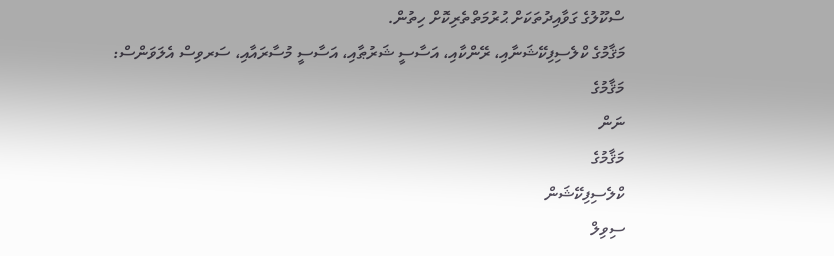ސްކޫލުގެ ގަވާއިދުތަކަށް ޙުރުމަތްތެރިކޮށް ހިތުން.
މަޤާމުގެ ކްލެސިފިކޭޝަނާއި، ރޭންކާއި، އަސާސީ ޝަރުޠާއި، އަސާސީ މުސާރައާއި، ސަރވިސް އެލަވަންސް:
މަޤާމުގެ
ނަން
މަޤާމުގެ
ކްލެސިފިކޭޝަން
ސިވިލް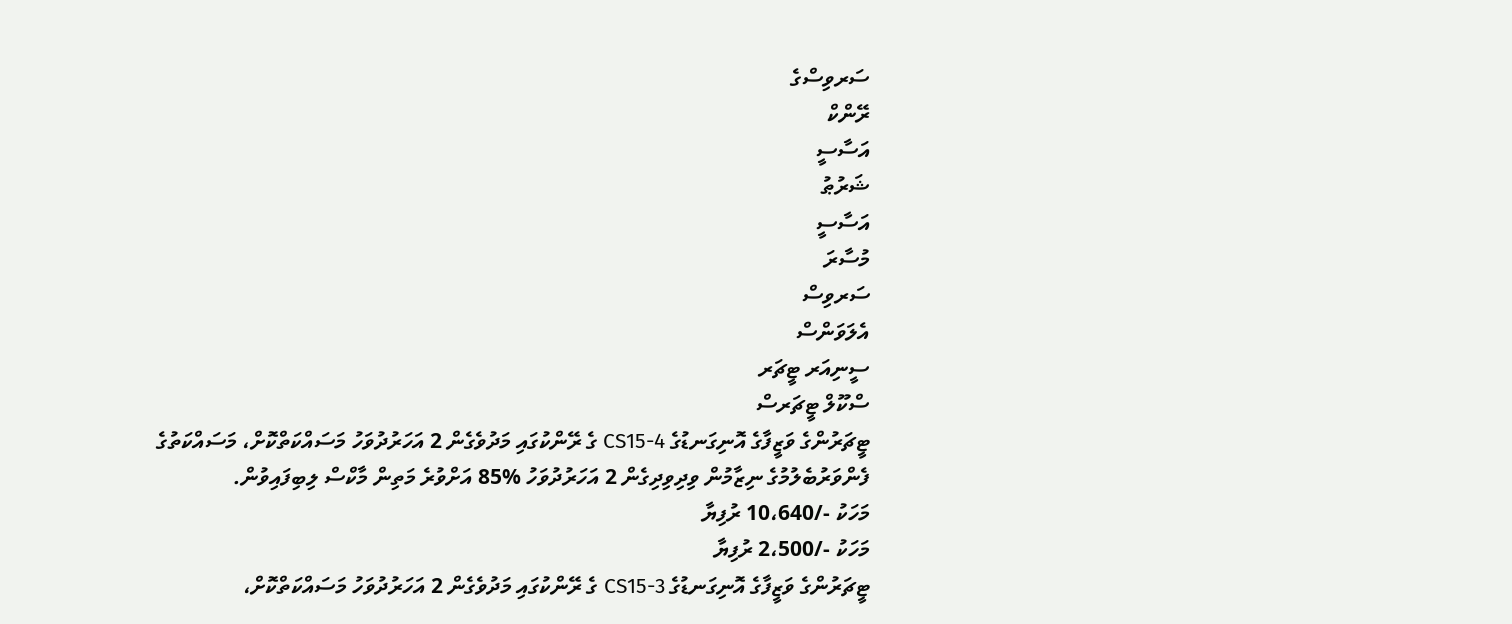ސަރވިސްގެ
ރޭންކް
އަސާސީ
ޝަރުޠު
އަސާސީ
މުސާރަ
ސަރވިސް
އެލަވަންސް
ސީނިއަރ ޓީޗަރ
ސްކޫލް ޓީޗަރސް
ޓީޗަރުންގެ ވަޒީފާގެ އޮނިގަނޑުގެ CS15-4 ގެ ރޭންކުގައި މަދުވެގެން 2 އަހަރުދުވަހު މަސައްކަތްކޮށް، މަސައްކަތުގެ ފެންވަރުބެލުމުގެ ނިޒާމުން ވިދިވިދިގެން 2 އަހަރުދުވަހު %85 އަށްވުރެ މަތިން މާކްސް ލިބިފައިވުން.
މަހަކު -/10،640 ރުފިޔާ
މަހަކު -/2،500 ރުފިޔާ
ޓީޗަރުންގެ ވަޒީފާގެ އޮނިގަނޑުގެ CS15-3 ގެ ރޭންކުގައި މަދުވެގެން 2 އަހަރުދުވަހު މަސައްކަތްކޮށް،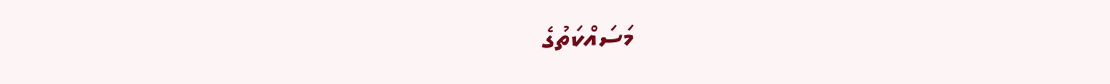މަސައްކަތުގެ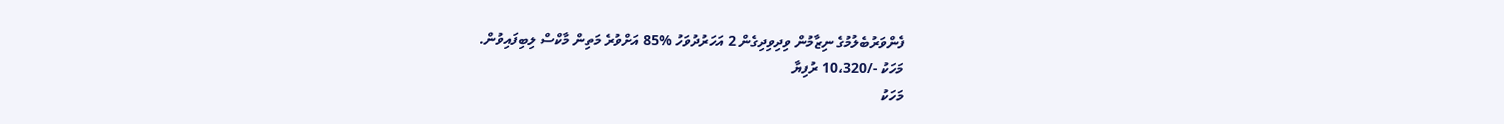ފެންވަރުބެލުމުގެ ނިޒާމުން ވިދިވިދިގެން 2 އަހަރުދުވަހު %85 އަށްވުރެ މަތިން މާކްސް ލިބިފައިވުން.
މަހަކު -/10،320 ރުފިޔާ
މަހަކު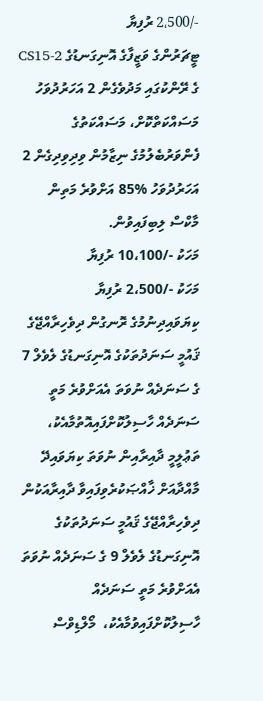-/2،500 ރުފިޔާ
ޓީޗަރުންގެ ވަޒީފާގެ އޮނިގަނޑުގެ CS15-2 ގެ ރޭންކުގައި މަދުވެގެން 2 އަހަރުދުވަހު މަސައްކަތްކޮށް، މަސައްކަތުގެ ފެންވަރުބެލުމުގެ ނިޒާމުން ވިދިވިދިގެން 2 އަހަރުދުވަހު %85 އަށްވުރެ މަތިން މާކްސް ލިބިފައިވުން.
މަހަކު -/10،100 ރުފިޔާ
މަހަކު -/2،500 ރުފިޔާ
ކިޔަވައިދިނުމުގެ ރޮނގުން ދިވެހިރާއްޖޭގެ ޤައުމީ ސަނަދުތަކުގެ އޮނިގަނޑުގެ ލެވެލް 7 ގެ ސަނަދެއް ނުވަތަ އެއަށްވުރެ މަތީ ސަނަދެއް ހާސިލުކޮށްފައިއޮތުމާއެކު، ތަޢުލީމީ ދާއިރާއިން ނުވަތަ ކިޔަވައިދޭ މާއްދާއަށް ޚާއްޞަކުރެވިފައިވާ ދާއިރާއަކުން ދިވެހިރާއްޖޭގެ ޤައުމީ ސަނަދުތަކުގެ އޮނިގަނޑުގެ ލެވެލް 9 ގެ ސަނަދެއް ނުވަތަ އެއަށްވުރެ މަތީ ސަނަދެއް ހާސިލުކޮށްފައިވުމާއެކު،  މޯލްޑިވްސް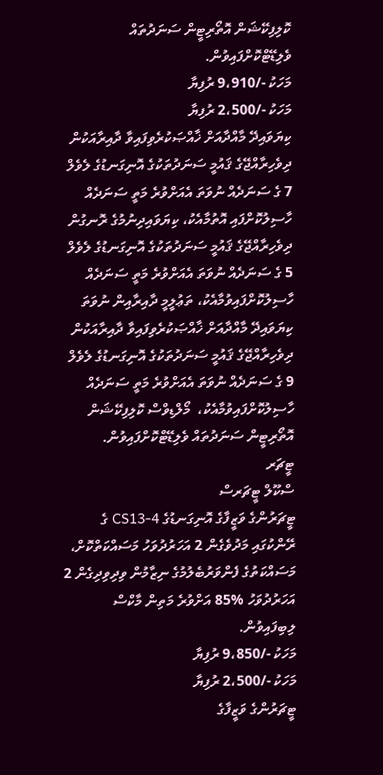ކޮލިފިކޭޝަން އޮތޯރިޓީން ސަނަދުތައް ވެލިޑޭޓްކޮށްފައިވުން.
މަހަކު -/9،910 ރުފިޔާ
މަހަކު -/2،500 ރުފިޔާ
ކިޔަވައިދޭ މާއްދާއަށް ޚާއްޞަކުރެވިފައިވާ ދާއިރާއަކުން ދިވެހިރާއްޖޭގެ ޤައުމީ ސަނަދުތަކުގެ އޮނިގަނޑުގެ ލެވެލް 7 ގެ ސަނަދެއް ނުވަތަ އެއަށްވުރެ މަތީ ސަނަދެއް ހާސިލުކޮށްފައި އޮތުމާއެކު، ކިޔަވައިދިނުމުގެ ރޮނގުން ދިވެހިރާއްޖޭގެ ޤައުމީ ސަނަދުތަކުގެ އޮނިގަނޑުގެ ލެވެލް 5 ގެ ސަނަދެއް ނުވަތަ އެއަށްވުރެ މަތީ ސަނަދެއް ހާސިލުކޮށްފައިވުމާއެކު، ތަޢުލީމީ ދާއިރާއިން ނުވަތަ ކިޔަވައިދޭ މާއްދާއަށް ޚާއްޞަކުރެވިފައިވާ ދާއިރާއަކުން ދިވެހިރާއްޖޭގެ ޤައުމީ ސަނަދުތަކުގެ އޮނިގަނޑުގެ ލެވެލް 9 ގެ ސަނަދެއް ނުވަތަ އެއަށްވުރެ މަތީ ސަނަދެއް ހާސިލުކޮށްފައިވުމާއެކު،  މޯލްޑިވްސް ކޮލިފިކޭޝަން އޮތޯރިޓީން ސަނަދުތައް ވެލިޑޭޓްކޮށްފައިވުން.
ޓީޗަރ
ސްކޫލް ޓީޗަރސް
ޓީޗަރުންގެ ވަޒީފާގެ އޮނިގަނޑުގެ 4-CS13 ގެ ރޭންކުގައި މަދުވެގެން 2 އަހަރުދުވަހު މަސައްކަތްކޮށް، މަސައްކަތުގެ ފެންވަރުބެލުމުގެ ނިޒާމުން ވިދިވިދިގެން 2 އަހަރުދުވަހު %85 އަށްވުރެ މަތިން މާކްސް ލިބިފައިވުން.
މަހަކު -/9،850 ރުފިޔާ
މަހަކު -/2،500 ރުފިޔާ
ޓީޗަރުންގެ ވަޒީފާގެ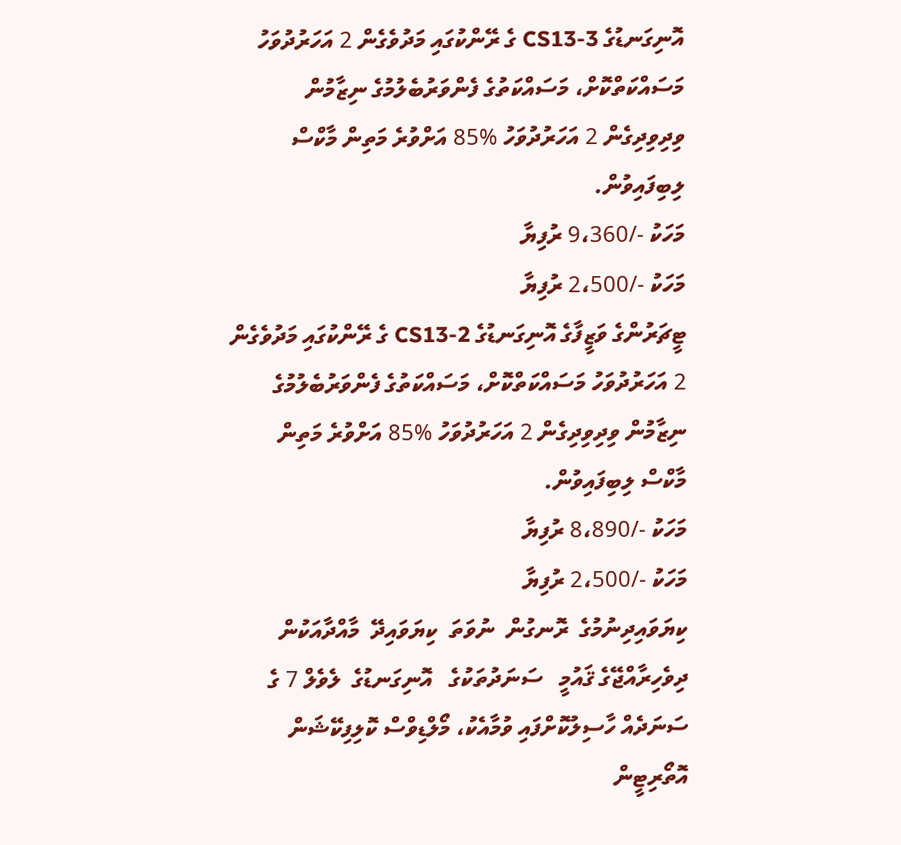އޮނިގަނޑުގެ 3-CS13 ގެ ރޭންކުގައި މަދުވެގެން 2 އަހަރުދުވަހު މަސައްކަތްކޮށް، މަސައްކަތުގެ ފެންވަރުބެލުމުގެ ނިޒާމުން ވިދިވިދިގެން 2 އަހަރުދުވަހު %85 އަށްވުރެ މަތިން މާކްސް ލިބިފައިވުން.
މަހަކު -/9،360 ރުފިޔާ
މަހަކު -/2،500 ރުފިޔާ
ޓީޗަރުންގެ ވަޒީފާގެ އޮނިގަނޑުގެ 2-CS13 ގެ ރޭންކުގައި މަދުވެގެން 2 އަހަރުދުވަހު މަސައްކަތްކޮށް، މަސައްކަތުގެ ފެންވަރުބެލުމުގެ ނިޒާމުން ވިދިވިދިގެން 2 އަހަރުދުވަހު %85 އަށްވުރެ މަތިން މާކްސް ލިބިފައިވުން.
މަހަކު -/8،890 ރުފިޔާ
މަހަކު -/2،500 ރުފިޔާ
ކިޔަވައިދިނުމުގެ  ރޮނގުން  ނުވަތަ  ކިޔަވައިދޭ  މާއްދާއަކުން  ދިވެހިރާއްޖޭގެ ޤައުމީ   ސަނަދުތަކުގެ   އޮނިގަނޑުގެ  ލެވެލް 7 ގެ ސަނަދެއް ހާސިލުކޮށްފައި ވުމާއެކު، މޯލްޑިވްސް ކޮލިފިކޭޝަން އޮތޯރިޓީން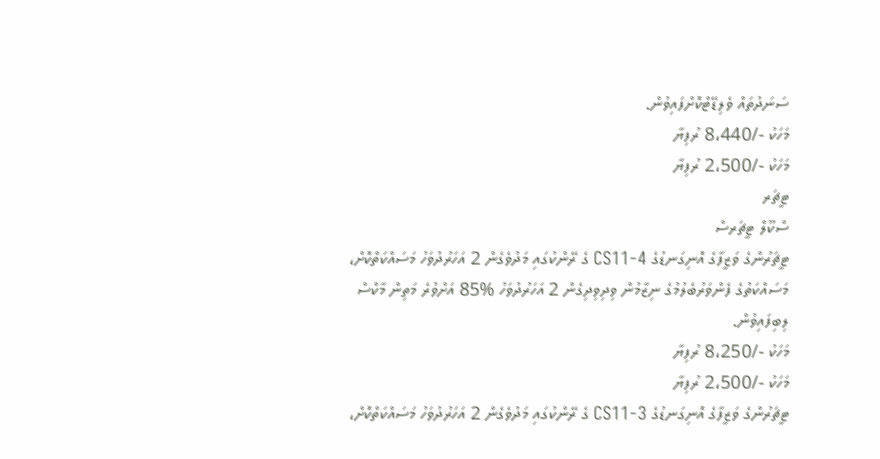ސަނަދުތައް ވެލިޑޭޓްކޮށްފައިވުން.
މަހަކު -/8،440 ރުފިޔާ
މަހަކު -/2،500 ރުފިޔާ
ޓީޗަރ
ސްކޫލް ޓީޗަރސް
ޓީޗަރުންގެ ވަޒީފާގެ އޮނިގަނޑުގެ 4-CS11 ގެ ރޭންކުގައި މަދުވެގެން 2 އަހަރުދުވަހު މަސައްކަތްކޮށް، މަސައްކަތުގެ ފެންވަރުބެލުމުގެ ނިޒާމުން ވިދިވިދިގެން 2 އަހަރުދުވަހު %85 އަށްވުރެ މަތިން މާކްސް ލިބިފައިވުން.
މަހަކު -/8،250 ރުފިޔާ
މަހަކު -/2،500 ރުފިޔާ
ޓީޗަރުންގެ ވަޒީފާގެ އޮނިގަނޑުގެ CS11-3 ގެ ރޭންކުގައި މަދުވެގެން 2 އަހަރުދުވަހު މަސައްކަތްކޮށް،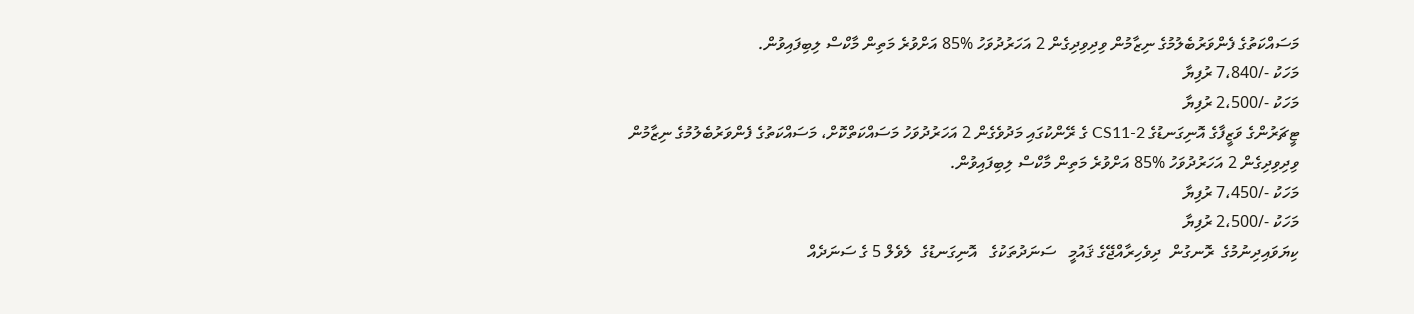މަސައްކަތުގެ ފެންވަރުބެލުމުގެ ނިޒާމުން ވިދިވިދިގެން 2 އަހަރުދުވަހު %85 އަށްވުރެ މަތިން މާކްސް ލިބިފައިވުން.
މަހަކު -/7،840 ރުފިޔާ
މަހަކު -/2،500 ރުފިޔާ
ޓީޗަރުންގެ ވަޒީފާގެ އޮނިގަނޑުގެ 2-CS11 ގެ ރޭންކުގައި މަދުވެގެން 2 އަހަރުދުވަހު މަސައްކަތްކޮށް، މަސައްކަތުގެ ފެންވަރުބެލުމުގެ ނިޒާމުން ވިދިވިދިގެން 2 އަހަރުދުވަހު %85 އަށްވުރެ މަތިން މާކްސް ލިބިފައިވުން.
މަހަކު -/7،450 ރުފިޔާ
މަހަކު -/2،500 ރުފިޔާ
ކިޔަވައިދިނުމުގެ  ރޮނގުން  ދިވެހިރާއްޖޭގެ ޤައުމީ   ސަނަދުތަކުގެ   އޮނިގަނޑުގެ  ލެވެލް 5 ގެ ސަނަދެއް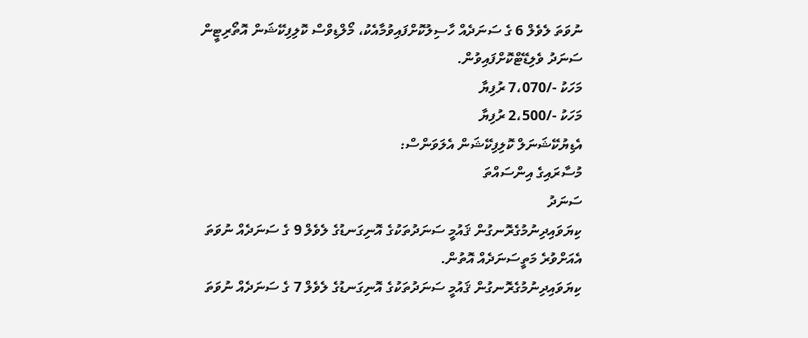ނުވަތަ ލެވެލް 6 ގެ ސަނަދެއް ހާސިލުކޮށްފައިވުމާއެކު، މޯލްޑިވްސް ކޮލިފިކޭޝަން އޮތޯރިޓީން ސަނަދު ވެލިޑޭޓްކޮށްފައިވުން.
މަހަކު -/7،070 ރުފިޔާ
މަހަކު -/2،500 ރުފިޔާ
އެޑިޔުކޭޝަނަލް ކޮލިފިކޭޝަން އެލަވަންސް:
މުސާރައިގެ އިންސައްތަ
ސަނަދު
ކިޔަވައިދިނުމުގެރޮނގުން ޤައުމީ ސަނަދުތަކުގެ އޮނިގަނޑުގެ ލެވެލް 9 ގެ ސަނަދެއް ނުވަތަ އެއަށްވުރެ މަތީސަނަދެއް އޮތުން.
ކިޔަވައިދިނުމުގެރޮނގުން ޤައުމީ ސަނަދުތަކުގެ އޮނިގަނޑުގެ ލެވެލް 7 ގެ ސަނަދެއް ނުވަތަ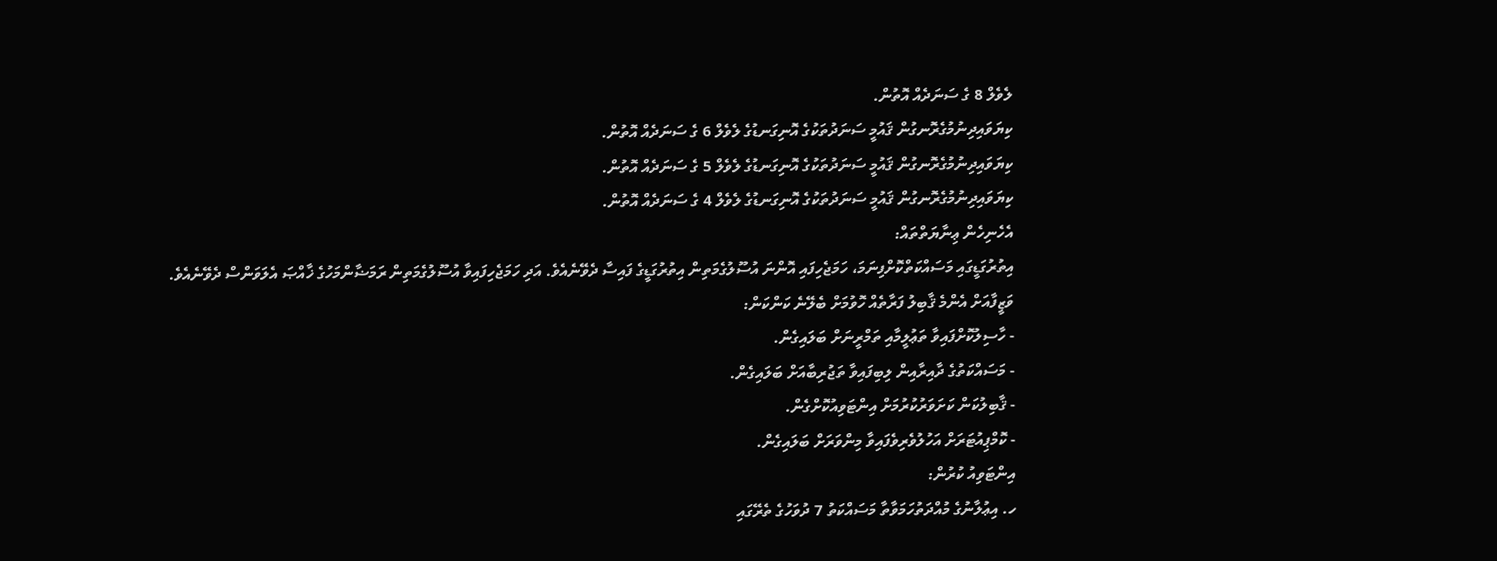ލެވެލް 8 ގެ ސަނަދެއް އޮތުން.
ކިޔަވައިދިނުމުގެރޮނގުން ޤައުމީ ސަނަދުތަކުގެ އޮނިގަނޑުގެ ލެވެލް 6 ގެ ސަނަދެއް އޮތުން.
ކިޔަވައިދިނުމުގެރޮނގުން ޤައުމީ ސަނަދުތަކުގެ އޮނިގަނޑުގެ ލެވެލް 5 ގެ ސަނަދެއް އޮތުން.
ކިޔަވައިދިނުމުގެރޮނގުން ޤައުމީ ސަނަދުތަކުގެ އޮނިގަނޑުގެ ލެވެލް 4 ގެ ސަނަދެއް އޮތުން.
އެހެނިހެން ޢިނާޔަތްތައް:
އިތުރުގަޑީގައި މަސައްކަތްކޮށްފިނަމަ، ހަމަޖެހިފައި އޮންނަ އުސޫލުގެމަތިން އިތުރުގަޑީގެ ފައިސާ ދެވޭނެއެވެ. އަދި ހަމަޖެހިފައިވާ އުސޫލުގެމަތިން ރަމަޟާންމަހުގެ ޚާއްޞަ އެލަވަންސް ދެވޭނެއެވެ.
ވަޒީފާއަށް އެންމެ ޤާބިލު ފަރާތެއް ހޮވުމަށް ބެލޭނެ ކަންކަން:
- ހާސިލުކޮށްފައިވާ ތަޢުލީމާއި ތަމްރީނަށް ބަލައިގެން.
- މަސައްކަތުގެ ދާއިރާއިން ލިބިފައިވާ ތަޖުރިބާއަށް ބަލައިގެން.
- ޤާބިލުކަން ކަށަވަރުކުރުމަށް އިންޓަވިއުކޮށްގެން.
- ކޮމްޕިއުޓަރަށް އަހުލުވެރިވެފައިވާ މިންވަރަށް ބަލައިގެން.
އިންޓަވިއު ކުރުން:
ހ. އިޢުލާނުގެ މުއްދަތުހަމަވާތާ މަސައްކަތު 7 ދުވަހުގެ ތެރޭގައި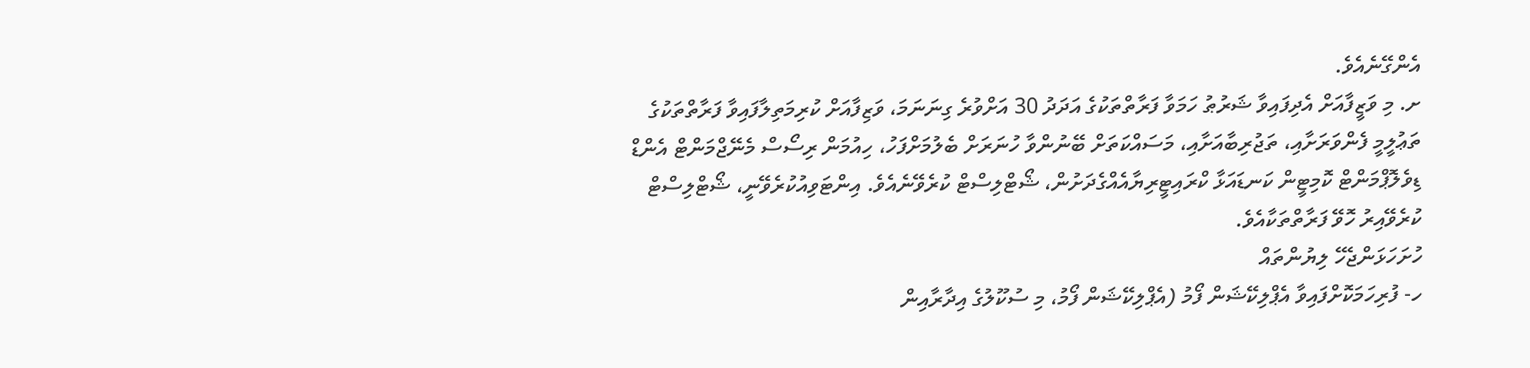އެންގޭނެއެވެ.
ށ. މި ވަޒީފާއަށް އެދިފައިވާ ޝަރުޠު ހަމަވާ ފަރާތްތަކުގެ އަދަދު 30 އަށްވުރެ ގިނަނަމަ، ވަޒިފާއަށް ކުރިމަތިލާފައިވާ ފަރާތްތަކުގެ ތަޢުލީމީ ފެންވަރަށާއި، ތަޖުރިބާއަށާއި، މަސައްކަތަށް ބޭނުންވާ ހުނަރަށް ބެލުމަށްފަހު، ހިއުމަން ރިސޯސް މެނޭޖްމަންޓް އެންޑް ޑިވެލޮޕްމަންޓް ކޮމިޓީން ކަނޑައަޅާ ކްރައިޓީރިޔާއެއްގެދަށުން، ޝޯޓްލިސްޓް ކުރެވޭނެއެވެ. އިންޓަވިއުކުރެވޭނީ، ޝޯޓްލިސްޓް ކުރެވޭއިރު ހޮވޭ ފަރާތްތަކާއެވެ.
ހުށަހަޅަންޖެހޭ ލިޔުންތައް
ހ- ފުރިހަމަކޮށްފައިވާ އެޕްލިކޭޝަން ފޯމު (އެޕްލިކޭޝަން ފޯމު، މި ސުކޫލުގެ އިދާރާއިން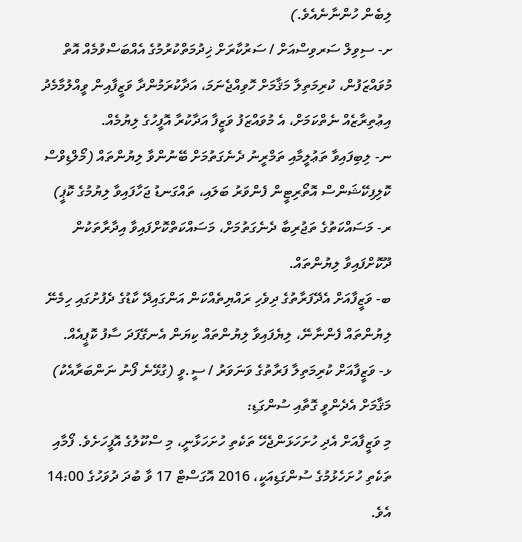ލިބެން ހުންނާނެއެވެ.)
ށ- ސިވިލް ސަރވިސްއަށް / ސަރުކާރަށް ޚިދުމަތްކުރުމުގެ އެއްބަސްވުމެއް އޮތް މުވައްޒަފުން، ކުރިމަތިލާ މަޤާމަށް ހޮވިއްޖެނަމަ، އަދާކުރަމުންދާ ވަޒީފާއިން ވީއްލުމާމެދު އިޢުތިރާޒެއް ނެތްކަމަށް، އެ މުވައްޒަފު ވަޒީފާ އަދާކުރާ އޮފީހުގެ ލިޔުމެއް.
ނ- ލިބިފައިވާ ތަޢުލީމާއި ތަމްރީނު ދެނެގަތުމަށް ބޭނުންވާ ލިޔުންތައް (މޯލްޑިވްސް ކޮލިފިކޭޝަންސް އޮތޯރިޓީން ފެންވަރު ބަލައި، ތައްގަނޑު ޖަހާފައިވާ ލިޔުމުގެ ކޮޕީ)
ރ- މަސައްކަތުގެ ތަޖުރިބާ ދެނެގަތުމަށް، މަސައްކަތްކޮށްފައިވާ އިދާރާތަކުން ދޫކޮށްފައިވާ ލިޔުންތައް.
ބ- ވަޒީފާއަށް އެދޭފަރާތުގެ ދިވެހި ރައްޔިތެއްކަން އަންގައިދޭ ކާޑުގެ ދެފުށުގައި ހިމެނޭ ލިޔުންތައް ފެންނާނޭ، ލިޔެފައިވާ ލިޔުންތައް ކިޔަން އެނގޭފަދަ ސާފު ކޮޕީއެއް.
ޅ- ވަޒީފާއަށް ކުރިމަތިލާ ފަރާތުގެ ވަނަވަރު / ސީ.ވީ (ގުޅޭނެ ފޯނު ނަންބަރާއެކު)
މަޤާމަށް އެދެންވީ ގޮތާއި ސުންގަޑި:
މި ވަޒީފާއަށް އެދި ހުށަހަޅަންޖެހޭ ތަކެތި ހުށަހަޅާނީ، މި ސްކޫލުގެ އޮފީހަށެވެ. ފޯމާއި ތަކެތި ހުށަހެޅުމުގެ ސުންގަޑިއަކީ، 2016 އޮގަސްޓް 17 ވާ ބުދަ ދުވަހުގެ 14:00 އެވެ.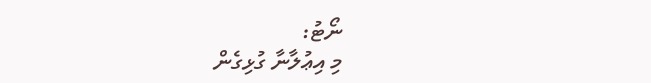ނޯޓު:
މި އިޢުލާނާ ގުޅިގެން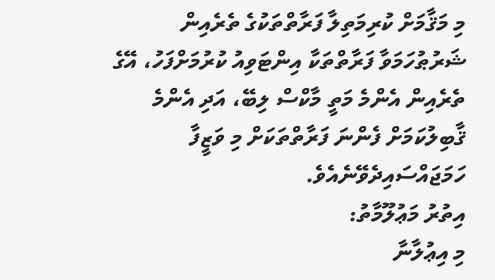މި މަޤާމަށް ކުރިމަތިލާ ފަރާތްތަކުގެ ތެރެއިން ޝަރުޠުހަމަވާ ފަރާތްތަކާ އިންޓަވިއު ކުރުމަށްފަހު، އޭގެ ތެރެއިން އެންމެ މަތީ މާކްސް ލިބޭ، އަދި އެންމެ ޤާބިލުކަމަށް ފެންނަ ފަރާތްތަކަށް މި ވަޒީފާ ހަމަޖައްސައިދެވޭނެއެވެ.
އިތުރު މަޢުލޫމާތު:
މި އިޢުލާނާ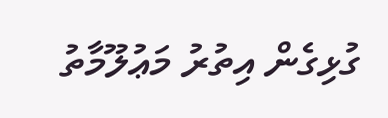ގުޅިގެން އިތުރު މަޢުލޫމާތު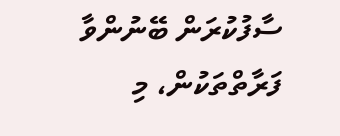ސާފުކުރަން ބޭނުންވާ ފަރާތްތަކުން، މި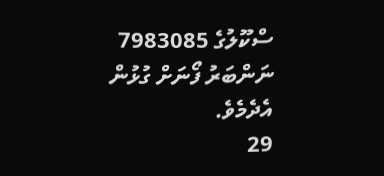ސްކޫލުގެ 7983085 ނަންބަރު ފޯނަށް ގުޅުން އެދެމެވެ.
29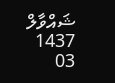ޝައްވާލް 1437
03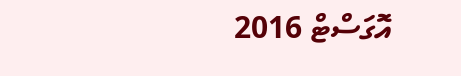އޮގަސްޓް 2016